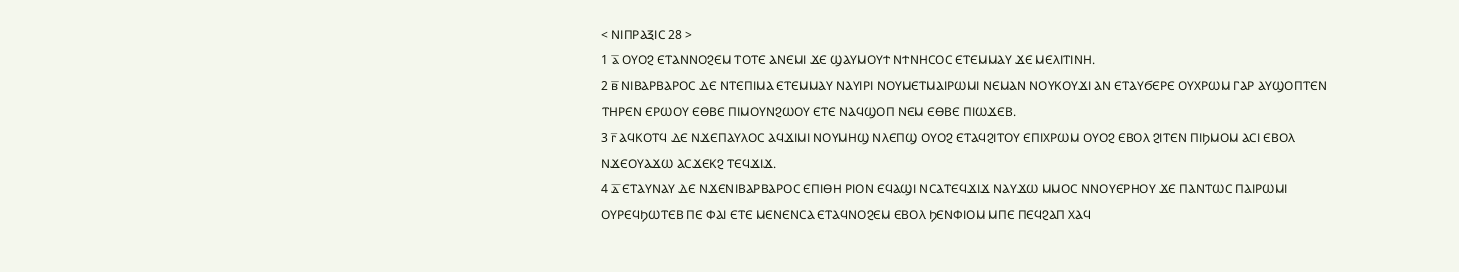< ⲚⲒⲠⲢⲀⲜⲒⲤ 28 >
1 ⲁ̅ ⲞⲨⲞϨ ⲈⲦⲀⲚⲚⲞϨⲈⲘ ⲦⲞⲦⲈ ⲀⲚⲈⲘⲒ ϪⲈ ϢⲀⲨⲘⲞⲨϮ ⲚϮⲚⲎⲤⲞⲤ ⲈⲦⲈⲘⲘⲀⲨ ϪⲈ ⲘⲈⲖⲒⲦⲒⲚⲎ.
2 ⲃ̅ ⲚⲒⲂⲀⲢⲂⲀⲢⲞⲤ ⲆⲈ ⲚⲦⲈⲠⲒⲘⲀ ⲈⲦⲈⲘⲘⲀⲨ ⲚⲀⲨⲒⲢⲒ ⲚⲞⲨⲘⲈⲦⲘⲀⲒⲢⲰⲘⲒ ⲚⲈⲘⲀⲚ ⲚⲞⲨⲔⲞⲨϪⲒ ⲀⲚ ⲈⲦⲀⲨϬⲈⲢⲈ ⲞⲨⲬⲢⲰⲘ ⲄⲀⲢ ⲀⲨϢⲞⲠⲦⲈⲚ ⲦⲎⲢⲈⲚ ⲈⲢⲰⲞⲨ ⲈⲐⲂⲈ ⲠⲒⲘⲞⲨⲚϨⲰⲞⲨ ⲈⲦⲈ ⲚⲀϤϢⲞⲠ ⲚⲈⲘ ⲈⲐⲂⲈ ⲠⲒⲰϪⲈⲂ.
3 ⲅ̅ ⲀϤⲔⲞⲦϤ ⲆⲈ ⲚϪⲈⲠⲀⲨⲖⲞⲤ ⲀϤϪⲒⲘⲒ ⲚⲞⲨⲘⲎϢ ⲚⲖⲈⲠϢ ⲞⲨⲞϨ ⲈⲦⲀϤϨⲒⲦⲞⲨ ⲈⲠⲒⲬⲢⲰⲘ ⲞⲨⲞϨ ⲈⲂⲞⲖ ϨⲒⲦⲈⲚ ⲠⲒϦⲘⲞⲘ ⲀⲤⲒ ⲈⲂⲞⲖ ⲚϪⲈⲞⲨⲀϪⲰ ⲀⲤϪⲈⲔϨ ⲦⲈϤϪⲒϪ.
4 ⲇ̅ ⲈⲦⲀⲨⲚⲀⲨ ⲆⲈ ⲚϪⲈⲚⲒⲂⲀⲢⲂⲀⲢⲞⲤ ⲈⲠⲒⲐⲎ ⲢⲒⲞⲚ ⲈϤⲀϢⲒ ⲚⲤⲀⲦⲈϤϪⲒϪ ⲚⲀⲨϪⲰ ⲘⲘⲞⲤ ⲚⲚⲞⲨⲈⲢⲎⲞⲨ ϪⲈ ⲠⲀⲚⲦⲰⲤ ⲠⲀⲒⲢⲰⲘⲒ ⲞⲨⲢⲈϤϦⲰⲦⲈⲂ ⲠⲈ ⲪⲀⲒ ⲈⲦⲈ ⲘⲈⲚⲈⲚⲤⲀ ⲈⲦⲀϤⲚⲞϨⲈⲘ ⲈⲂⲞⲖ ϦⲈⲚⲪⲒⲞⲘ ⲘⲠⲈ ⲠⲈϤϨⲀⲠ ⲬⲀϤ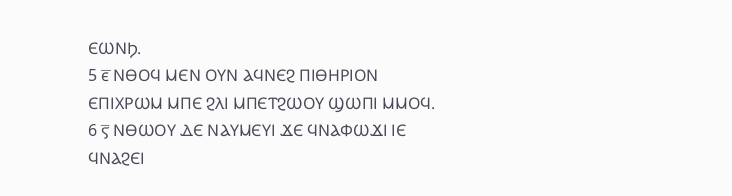ⲈⲰⲚϦ.
5 ⲉ̅ ⲚⲐⲞϤ ⲘⲈⲚ ⲞⲨⲚ ⲀϤⲚⲈϨ ⲠⲒⲐⲎⲢⲒⲞⲚ ⲈⲠⲒⲬⲢⲰⲘ ⲘⲠⲈ ϨⲖⲒ ⲘⲠⲈⲦϨⲰⲞⲨ ϢⲰⲠⲒ ⲘⲘⲞϤ.
6 ⲋ̅ ⲚⲐⲰⲞⲨ ⲆⲈ ⲚⲀⲨⲘⲈⲨⲒ ϪⲈ ϤⲚⲀⲪⲰϪⲒ ⲒⲈ ϤⲚⲀϨⲈⲒ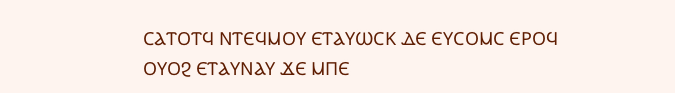ⲤⲀⲦⲞⲦϤ ⲚⲦⲈϤⲘⲞⲨ ⲈⲦⲀⲨⲰⲤⲔ ⲆⲈ ⲈⲨⲤⲞⲘⲤ ⲈⲢⲞϤ ⲞⲨⲞϨ ⲈⲦⲀⲨⲚⲀⲨ ϪⲈ ⲘⲠⲈ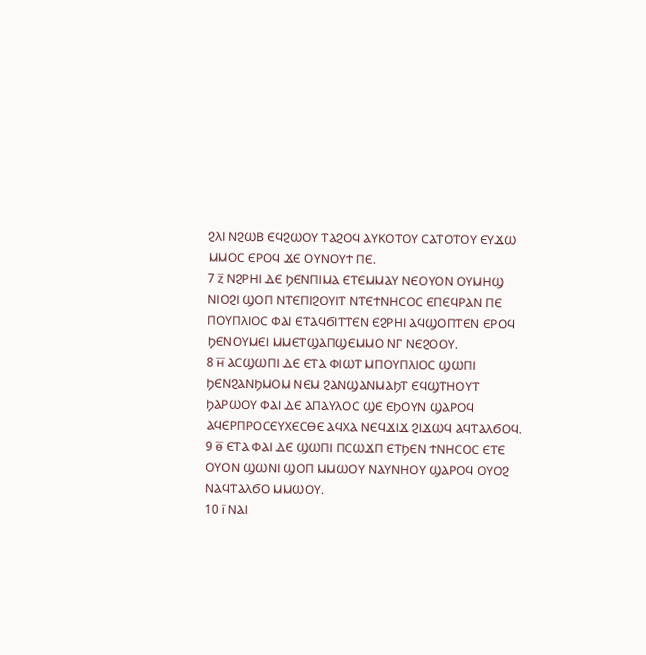ϨⲖⲒ ⲚϨⲰⲂ ⲈϤϨⲰⲞⲨ ⲦⲀϨⲞϤ ⲀⲨⲔⲞⲦⲞⲨ ⲤⲀⲦⲞⲦⲞⲨ ⲈⲨϪⲰ ⲘⲘⲞⲤ ⲈⲢⲞϤ ϪⲈ ⲞⲨⲚⲞⲨϮ ⲠⲈ.
7 ⲍ̅ ⲚϨⲢⲎⲒ ⲆⲈ ϦⲈⲚⲠⲒⲘⲀ ⲈⲦⲈⲘⲘⲀⲨ ⲚⲈⲞⲨⲞⲚ ⲞⲨⲘⲎϢ ⲚⲒⲞϨⲒ ϢⲞⲠ ⲚⲦⲈⲠⲒϨⲞⲨⲒⲦ ⲚⲦⲈϮⲚⲎⲤⲞⲤ ⲈⲠⲈϤⲢⲀⲚ ⲠⲈ ⲠⲞⲨⲠⲖⲒⲞⲤ ⲪⲀⲒ ⲈⲦⲀϤϬⲒⲦⲦⲈⲚ ⲈϨⲢⲎⲒ ⲀϤϢⲞⲠⲦⲈⲚ ⲈⲢⲞϤ ϦⲈⲚⲞⲨⲘⲈⲒ ⲘⲘⲈⲦϢⲀⲠϢⲈⲘⲘⲞ ⲚⲄ ⲚⲈϨⲞⲞⲨ.
8 ⲏ̅ ⲀⲤϢⲰⲠⲒ ⲆⲈ ⲈⲦⲀ ⲪⲒⲰⲦ ⲘⲠⲞⲨⲠⲖⲒⲞⲤ ϢⲰⲠⲒ ϦⲈⲚϨⲀⲚϦⲘⲞⲘ ⲚⲈⲘ ϨⲀⲚϢⲀⲚⲘⲀϦⲦ ⲈϤϢⲦⲎⲞⲨⲦ ϦⲀⲢⲰⲞⲨ ⲪⲀⲒ ⲆⲈ ⲀⲠⲀⲨⲖⲞⲤ ϢⲈ ⲈϦⲞⲨⲚ ϢⲀⲢⲞϤ ⲀϤⲈⲢⲠⲢⲞⲤⲈⲨⲬⲈⲤⲐⲈ ⲀϤⲬⲀ ⲚⲈϤϪⲒϪ ϨⲒϪⲰϤ ⲀϤⲦⲀⲖϬⲞϤ.
9 ⲑ̅ ⲈⲦⲀ ⲪⲀⲒ ⲆⲈ ϢⲰⲠⲒ ⲠⲤⲰϪⲠ ⲈⲦϦⲈⲚ ϮⲚⲎⲤⲞⲤ ⲈⲦⲈ ⲞⲨⲞⲚ ϢⲰⲚⲒ ϢⲞⲠ ⲘⲘⲰⲞⲨ ⲚⲀⲨⲚⲎⲞⲨ ϢⲀⲢⲞϤ ⲞⲨⲞϨ ⲚⲀϤⲦⲀⲖϬⲞ ⲘⲘⲰⲞⲨ.
10 ⲓ̅ ⲚⲀⲒ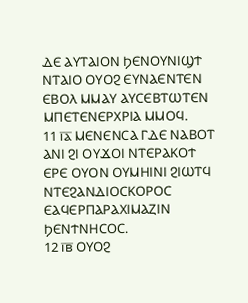ⲆⲈ ⲀⲨⲦⲀⲒⲞⲚ ϦⲈⲚⲞⲨⲚⲒϢϮ ⲚⲦⲀⲒⲞ ⲞⲨⲞϨ ⲈⲨⲚⲀⲈⲚⲦⲈⲚ ⲈⲂⲞⲖ ⲘⲘⲀⲨ ⲀⲨⲤⲈⲂⲦⲰⲦⲈⲚ ⲘⲠⲈⲦⲈⲚⲈⲢⲬⲢⲒⲀ ⲘⲘⲞϤ.
11 ⲓ̅ⲁ̅ ⲘⲈⲚⲈⲚⲤⲀ ⲄⲆⲈ ⲚⲀⲂⲞⲦ ⲀⲚⲒ ϨⲒ ⲞⲨϪⲞⲒ ⲚⲦⲈⲢⲀⲔⲞϮ ⲈⲢⲈ ⲞⲨⲞⲚ ⲞⲨⲘⲎⲒⲚⲒ ϨⲒⲰⲦϤ ⲚⲦⲈϨⲀⲚⲆⲒⲞⲤⲔⲞⲢⲞⲤ ⲈⲀϤⲈⲢⲠⲀⲢⲀⲬⲒⲘⲀⲌⲒⲚ ϦⲈⲚϮⲚⲎⲤⲞⲤ.
12 ⲓ̅ⲃ̅ ⲞⲨⲞϨ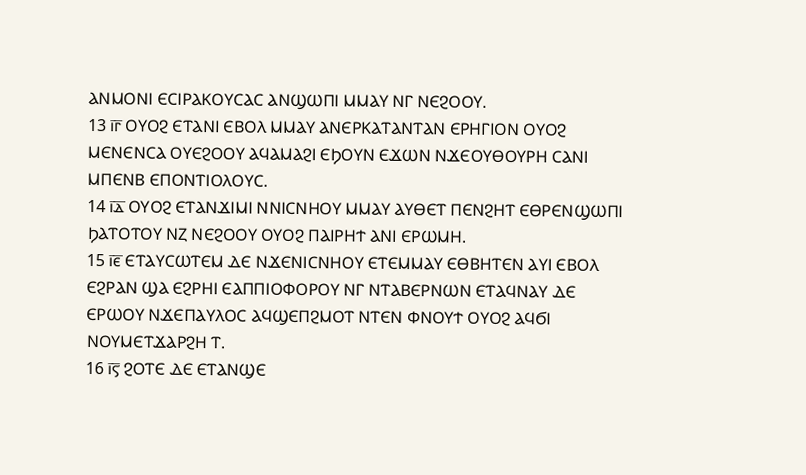ⲀⲚⲘⲞⲚⲒ ⲈⲤⲒⲢⲀⲔⲞⲨⲤⲀⲤ ⲀⲚϢⲰⲠⲒ ⲘⲘⲀⲨ ⲚⲄ ⲚⲈϨⲞⲞⲨ.
13 ⲓ̅ⲅ̅ ⲞⲨⲞϨ ⲈⲦⲀⲚⲒ ⲈⲂⲞⲖ ⲘⲘⲀⲨ ⲀⲚⲈⲢⲔⲀⲦⲀⲚⲦⲀⲚ ⲈⲢⲎⲄⲒⲞⲚ ⲞⲨⲞϨ ⲘⲈⲚⲈⲚⲤⲀ ⲞⲨⲈϨⲞⲞⲨ ⲀϤⲀⲘⲀϨⲒ ⲈϦⲞⲨⲚ ⲈϪⲰⲚ ⲚϪⲈⲞⲨⲐⲞⲨⲢⲎ ⲤⲀⲚⲒ ⲘⲠⲈⲚⲂ ⲈⲠⲞⲚⲦⲒⲞⲖⲞⲨⲤ.
14 ⲓ̅ⲇ̅ ⲞⲨⲞϨ ⲈⲦⲀⲚϪⲒⲘⲒ ⲚⲚⲒⲤⲚⲎⲞⲨ ⲘⲘⲀⲨ ⲀⲨⲐⲈⲦ ⲠⲈⲚϨⲎⲦ ⲈⲐⲢⲈⲚϢⲰⲠⲒ ϦⲀⲦⲞⲦⲞⲨ ⲚⲌ ⲚⲈϨⲞⲞⲨ ⲞⲨⲞϨ ⲠⲀⲒⲢⲎϮ ⲀⲚⲒ ⲈⲢⲰⲘⲎ.
15 ⲓ̅ⲉ̅ ⲈⲦⲀⲨⲤⲰⲦⲈⲘ ⲆⲈ ⲚϪⲈⲚⲒⲤⲚⲎⲞⲨ ⲈⲦⲈⲘⲘⲀⲨ ⲈⲐⲂⲎⲦⲈⲚ ⲀⲨⲒ ⲈⲂⲞⲖ ⲈϨⲢⲀⲚ ϢⲀ ⲈϨⲢⲎⲒ ⲈⲀⲠⲠⲒⲞⲪⲞⲢⲞⲨ ⲚⲄ ⲚⲦⲀⲂⲈⲢⲚⲰⲚ ⲈⲦⲀϤⲚⲀⲨ ⲆⲈ ⲈⲢⲰⲞⲨ ⲚϪⲈⲠⲀⲨⲖⲞⲤ ⲀϤϢⲈⲠϨⲘⲞⲦ ⲚⲦⲈⲚ ⲪⲚⲞⲨϮ ⲞⲨⲞϨ ⲀϤϬⲒ ⲚⲞⲨⲘⲈⲦϪⲀⲢϨⲎ Ⲧ.
16 ⲓ̅ⲋ̅ ϨⲞⲦⲈ ⲆⲈ ⲈⲦⲀⲚϢⲈ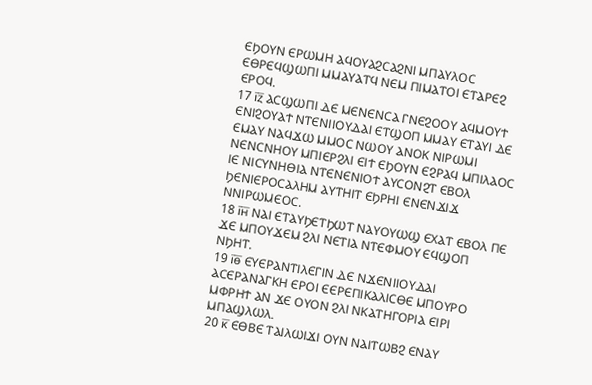ⲈϦⲞⲨⲚ ⲈⲢⲰⲘⲎ ⲀϤⲞⲨⲀϨⲤⲀϨⲚⲒ ⲘⲠⲀⲨⲖⲞⲤ ⲈⲐⲢⲈϤϢⲰⲠⲒ ⲘⲘⲀⲨⲀⲦϤ ⲚⲈⲘ ⲠⲒⲘⲀⲦⲞⲒ ⲈⲦⲀⲢⲈϨ ⲈⲢⲞϤ.
17 ⲓ̅ⲍ̅ ⲀⲤϢⲰⲠⲒ ⲆⲈ ⲘⲈⲚⲈⲚⲤⲀ ⲄⲚⲈϨⲞⲞⲨ ⲀϤⲘⲞⲨϮ ⲈⲚⲒϨⲞⲨⲀϮ ⲚⲦⲈⲚⲒⲒⲞⲨⲆⲀⲒ ⲈⲦϢⲞⲠ ⲘⲘⲀⲨ ⲈⲦⲀⲨⲒ ⲆⲈ ⲈⲘⲀⲨ ⲚⲀϤϪⲰ ⲘⲘⲞⲤ ⲚⲰⲞⲨ ⲀⲚⲞⲔ ⲚⲒⲢⲰⲘⲒ ⲚⲈⲚⲤⲚⲎⲞⲨ ⲘⲠⲒⲈⲢϨⲖⲒ ⲈⲒϮ ⲈϦⲞⲨⲚ ⲈϨⲢⲀϤ ⲘⲠⲒⲖⲀⲞⲤ ⲒⲈ ⲚⲒⲤⲨⲚⲎⲐⲒⲀ ⲚⲦⲈⲚⲈⲚⲒⲞϮ ⲀⲨⲤⲞⲚϨⲦ ⲈⲂⲞⲖ ϦⲈⲚⲒⲈⲢⲞⲤⲀⲖⲎⲘ ⲀⲨⲦⲎⲒⲦ ⲈϦⲢⲎⲒ ⲈⲚⲈⲚϪⲒϪ ⲚⲚⲒⲢⲰⲘⲈⲞⲤ.
18 ⲓ̅ⲏ̅ ⲚⲀⲒ ⲈⲦⲀⲨϦⲈⲦϦⲰⲦ ⲚⲀⲨⲞⲨⲰϢ ⲈⲬⲀⲦ ⲈⲂⲞⲖ ⲠⲈ ϪⲈ ⲘⲠⲞⲨϪⲈⲘ ϨⲖⲒ ⲚⲈⲦⲒⲀ ⲚⲦⲈⲪⲘⲞⲨ ⲈϤϢⲞⲠ ⲚϦⲎⲦ.
19 ⲓ̅ⲑ̅ ⲈⲨⲈⲢⲀⲚⲦⲒⲖⲈⲄⲒⲚ ⲆⲈ ⲚϪⲈⲚⲒⲒⲞⲨⲆⲀⲒ ⲀⲤⲈⲢⲀⲚⲀⲄⲔⲎ ⲈⲢⲞⲒ ⲈⲈⲢⲈⲠⲒⲔⲀⲖⲒⲤⲐⲈ ⲘⲠⲞⲨⲢⲞ ⲘⲪⲢⲎϮ ⲀⲚ ϪⲈ ⲞⲨⲞⲚ ϨⲖⲒ ⲚⲔⲀⲦⲎⲄⲞⲢⲒⲀ ⲈⲒⲢⲒ ⲘⲠⲀϢⲖⲰⲖ.
20 ⲕ̅ ⲈⲐⲂⲈ ⲦⲀⲒⲖⲰⲒϪⲒ ⲞⲨⲚ ⲚⲀⲒⲦⲰⲂϨ ⲈⲚⲀⲨ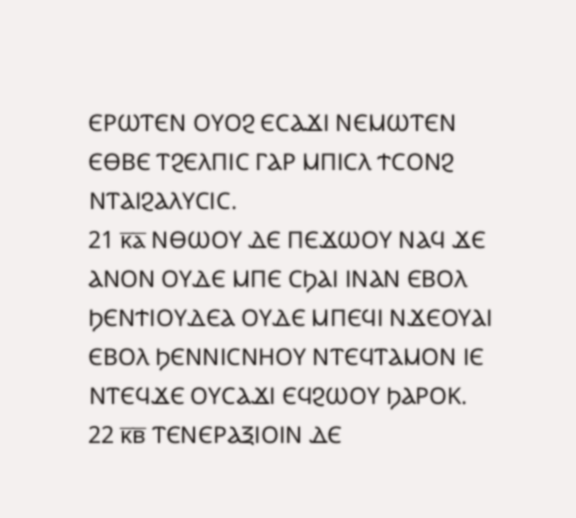ⲈⲢⲰⲦⲈⲚ ⲞⲨⲞϨ ⲈⲤⲀϪⲒ ⲚⲈⲘⲰⲦⲈⲚ ⲈⲐⲂⲈ ⲦϨⲈⲖⲠⲒⲤ ⲄⲀⲢ ⲘⲠⲒⲤⲖ ϮⲤⲞⲚϨ ⲚⲦⲀⲒϨⲀⲖⲨⲤⲒⲤ.
21 ⲕ̅ⲁ̅ ⲚⲐⲰⲞⲨ ⲆⲈ ⲠⲈϪⲰⲞⲨ ⲚⲀϤ ϪⲈ ⲀⲚⲞⲚ ⲞⲨⲆⲈ ⲘⲠⲈ ⲤϦⲀⲒ ⲒⲚⲀⲚ ⲈⲂⲞⲖ ϦⲈⲚϮⲒⲞⲨⲆⲈⲀ ⲞⲨⲆⲈ ⲘⲠⲈϤⲒ ⲚϪⲈⲞⲨⲀⲒ ⲈⲂⲞⲖ ϦⲈⲚⲚⲒⲤⲚⲎⲞⲨ ⲚⲦⲈϤⲦⲀⲘⲞⲚ ⲒⲈ ⲚⲦⲈϤϪⲈ ⲞⲨⲤⲀϪⲒ ⲈϤϨⲰⲞⲨ ϦⲀⲢⲞⲔ.
22 ⲕ̅ⲃ̅ ⲦⲈⲚⲈⲢⲀⲜⲒⲞⲒⲚ ⲆⲈ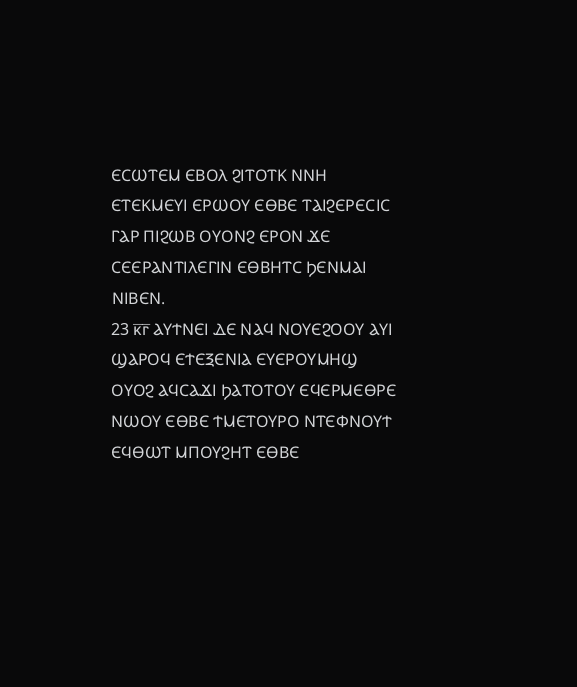ⲈⲤⲰⲦⲈⲘ ⲈⲂⲞⲖ ϨⲒⲦⲞⲦⲔ ⲚⲚⲎ ⲈⲦⲈⲔⲘⲈⲨⲒ ⲈⲢⲰⲞⲨ ⲈⲐⲂⲈ ⲦⲀⲒϨⲈⲢⲈⲤⲒⲤ ⲄⲀⲢ ⲠⲒϨⲰⲂ ⲞⲨⲞⲚϨ ⲈⲢⲞⲚ ϪⲈ ⲤⲈⲈⲢⲀⲚⲦⲒⲖⲈⲄⲒⲚ ⲈⲐⲂⲎⲦⲤ ϦⲈⲚⲘⲀⲒ ⲚⲒⲂⲈⲚ.
23 ⲕ̅ⲅ̅ ⲀⲨϮⲚⲈⲒ ⲆⲈ ⲚⲀϤ ⲚⲞⲨⲈϨⲞⲞⲨ ⲀⲨⲒ ϢⲀⲢⲞϤ ⲈϮⲈⲜⲈⲚⲒⲀ ⲈⲨⲈⲢⲞⲨⲘⲎϢ ⲞⲨⲞϨ ⲀϤⲤⲀϪⲒ ϦⲀⲦⲞⲦⲞⲨ ⲈϤⲈⲢⲘⲈⲐⲢⲈ ⲚⲰⲞⲨ ⲈⲐⲂⲈ ϮⲘⲈⲦⲞⲨⲢⲞ ⲚⲦⲈⲪⲚⲞⲨϮ ⲈϤⲐⲰⲦ ⲘⲠⲞⲨϨⲎⲦ ⲈⲐⲂⲈ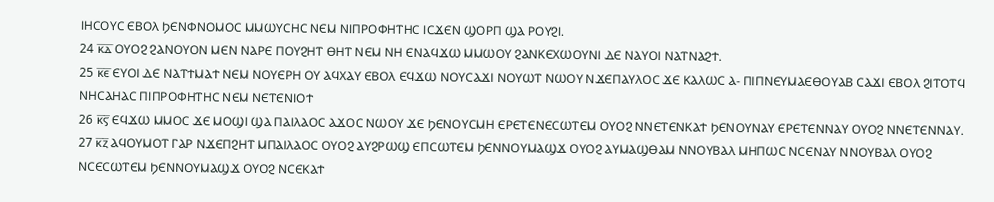ⲒⲎⲤⲞⲨⲤ ⲈⲂⲞⲖ ϦⲈⲚⲪⲚⲞⲘⲞⲤ ⲘⲘⲰⲨⲤⲎⲤ ⲚⲈⲘ ⲚⲒⲠⲢⲞⲪⲎⲦⲎⲤ ⲒⲤϪⲈⲚ ϢⲞⲢⲠ ϢⲀ ⲢⲞⲨϨⲒ.
24 ⲕ̅ⲇ̅ ⲞⲨⲞϨ ϨⲀⲚⲞⲨⲞⲚ ⲘⲈⲚ ⲚⲀⲢⲈ ⲠⲞⲨϨⲎⲦ ⲐⲎⲦ ⲚⲈⲘ ⲚⲎ ⲈⲚⲀϤϪⲰ ⲘⲘⲰⲞⲨ ϨⲀⲚⲔⲈⲬⲰⲞⲨⲚⲒ ⲆⲈ ⲚⲀⲨⲞⲒ ⲚⲀⲦⲚⲀϨϮ.
25 ⲕ̅ⲉ̅ ⲈⲨⲞⲒ ⲆⲈ ⲚⲀⲦϮⲘⲀϮ ⲚⲈⲘ ⲚⲞⲨⲈⲢⲎ ⲞⲨ ⲀϤⲬⲀⲨ ⲈⲂⲞⲖ ⲈϤϪⲰ ⲚⲞⲨⲤⲀϪⲒ ⲚⲞⲨⲰⲦ ⲚⲰⲞⲨ ⲚϪⲈⲠⲀⲨⲖⲞⲤ ϪⲈ ⲔⲀⲖⲰⲤ Ⲁ- ⲠⲒⲠⲚⲈⲨⲘⲀⲈⲐⲞⲨⲀⲂ ⲤⲀϪⲒ ⲈⲂⲞⲖ ϨⲒⲦⲞⲦϤ ⲚⲎⲤⲀⲎⲀⲤ ⲠⲒⲠⲢⲞⲪⲎⲦⲎⲤ ⲚⲈⲘ ⲚⲈⲦⲈⲚⲒⲞϮ
26 ⲕ̅ⲋ̅ ⲈϤϪⲰ ⲘⲘⲞⲤ ϪⲈ ⲘⲞϢⲒ ϢⲀ ⲠⲀⲒⲖⲀⲞⲤ ⲀϪⲞⲤ ⲚⲰⲞⲨ ϪⲈ ϦⲈⲚⲞⲨⲤⲘⲎ ⲈⲢⲈⲦⲈⲚⲈⲤⲰⲦⲈⲘ ⲞⲨⲞϨ ⲚⲚⲈⲦⲈⲚⲔⲀϮ ϦⲈⲚⲞⲨⲚⲀⲨ ⲈⲢⲈⲦⲈⲚⲚⲀⲨ ⲞⲨⲞϨ ⲚⲚⲈⲦⲈⲚⲚⲀⲨ.
27 ⲕ̅ⲍ̅ ⲀϤⲞⲨⲘⲞⲦ ⲄⲀⲢ ⲚϪⲈⲠϨⲎⲦ ⲘⲠⲀⲒⲖⲀⲞⲤ ⲞⲨⲞϨ ⲀⲨϨⲢⲰϢ ⲈⲠⲤⲰⲦⲈⲘ ϦⲈⲚⲚⲞⲨⲘⲀϢϪ ⲞⲨⲞϨ ⲀⲨⲘⲀϢⲐⲀⲘ ⲚⲚⲞⲨⲂⲀⲖ ⲘⲎⲠⲰⲤ ⲚⲤⲈⲚⲀⲨ ⲚⲚⲞⲨⲂⲀⲖ ⲞⲨⲞϨ ⲚⲤⲈⲤⲰⲦⲈⲘ ϦⲈⲚⲚⲞⲨⲘⲀϢϪ ⲞⲨⲞϨ ⲚⲤⲈⲔⲀϮ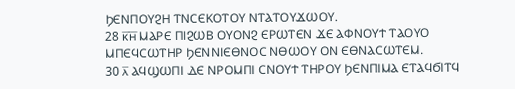ϦⲈⲚⲠⲞⲨϨⲎ ⲦⲚⲤⲈⲔⲞⲦⲞⲨ ⲚⲦⲀⲦⲞⲨϪⲰⲞⲨ.
28 ⲕ̅ⲏ̅ ⲘⲀⲢⲈ ⲠⲒϨⲰⲂ ⲞⲨⲞⲚϨ ⲈⲢⲰⲦⲈⲚ ϪⲈ ⲀⲪⲚⲞⲨϮ ⲦⲀⲞⲨⲞ ⲘⲠⲈϤⲤⲰⲦⲎⲢ ϦⲈⲚⲚⲒⲈⲐⲚⲞⲤ ⲚⲐⲰⲞⲨ ⲞⲚ ⲈⲐⲚⲀⲤⲰⲦⲈⲘ.
30 ⲗ̅ ⲀϤϢⲰⲠⲒ ⲆⲈ ⲚⲢⲞⲘⲠⲒ ⲤⲚⲞⲨϮ ⲦⲎⲢⲞⲨ ϦⲈⲚⲠⲒⲘⲀ ⲈⲦⲀϤϬⲒⲦϤ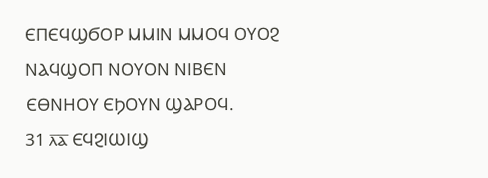ⲈⲠⲈϤϢϬⲞⲢ ⲘⲘⲒⲚ ⲘⲘⲞϤ ⲞⲨⲞϨ ⲚⲀϤϢⲞⲠ ⲚⲞⲨⲞⲚ ⲚⲒⲂⲈⲚ ⲈⲐⲚⲎⲞⲨ ⲈϦⲞⲨⲚ ϢⲀⲢⲞϤ.
31 ⲗ̅ⲁ̅ ⲈϤϨⲒⲰⲒϢ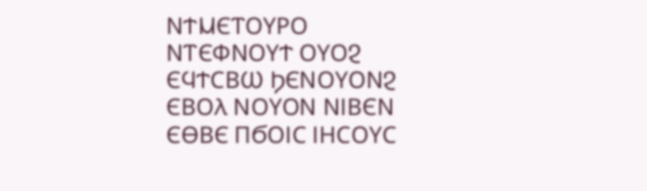ⲚϮⲘⲈⲦⲞⲨⲢⲞ ⲚⲦⲈⲪⲚⲞⲨϮ ⲞⲨⲞϨ ⲈϤϮⲤⲂⲰ ϦⲈⲚⲞⲨⲞⲚϨ ⲈⲂⲞⲖ ⲚⲞⲨⲞⲚ ⲚⲒⲂⲈⲚ ⲈⲐⲂⲈ ⲠϬⲞⲒⲤ ⲒⲎⲤⲞⲨⲤ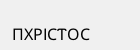ⲠⲬⲢⲒⲤⲦⲞⲤ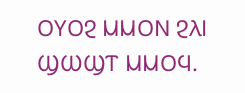ⲞⲨⲞϨ ⲘⲘⲞⲚ ϨⲖⲒ ϢⲰϢⲦ ⲘⲘⲞϤ.